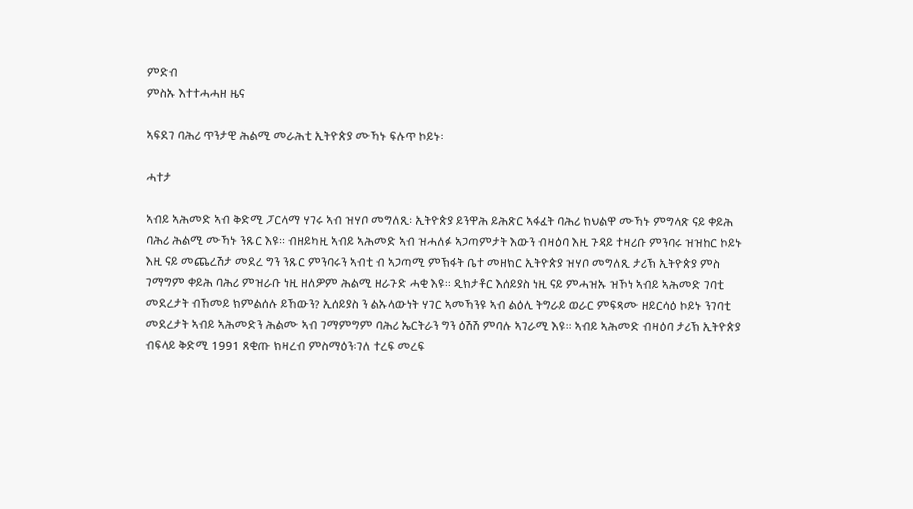ምድብ
ምስኡ እተተሓሓዘ ዜና

ኣፍደገ ባሕሪ ጥንታዊ ሕልሚ መራሕቲ ኢትዮጵያ ሙኻኑ ፍሉጥ ኮይኑ፡

ሓተታ

ኣብይ ኣሕመድ ኣብ ቅድሚ ፓርላማ ሃገሩ ኣብ ዝሃቦ መግለጺ፡ ኢትዮጵያ ይንዋሕ ይሕጽር ኣፋፈት ባሕሪ ክህልዋ ሙኻኑ ምግላጽ ናይ ቀይሕ ባሕሪ ሕልሚ ሙኻኑ ንጹር እዩ። ብዘይካዚ ኣብይ ኣሕመድ ኣብ ዝሓለፉ ኣጋጣምታት እውን ብዛዕባ እዚ ጉዳይ ተዛሪቡ ምንባሩ ዝዝከር ኮይኑ እዚ ናይ መጨረሽታ መደረ ግን ንጹር ምንባሩን ኣብቲ ብ ኣጋጣሚ ምኽፋት ቤተ መዘክር ኢትዮጵያ ዝሃቦ መግለጺ ታሪኽ ኢትዮጵያ ምስ ገማግም ቀይሕ ባሕሪ ምዝራቡ ነዚ ዘለዎም ሕልሚ ዘራጉድ ሓቂ እዩ። ዲክታቶር እሰይያስ ነዚ ናይ ምሓዝኡ ዝኾነ ኣብይ ኣሕመድ ገባቲ መደረታት ብኸመይ ክምልሰሉ ይኸውን? ኢሰይያስ ን ልኡላውነት ሃገር ኣመኻንዩ ኣብ ልዕሊ ትግራይ ወራር ምፍጻሙ ዘይርሳዕ ኮይኑ ንገባቲ መደረታት ኣብይ ኣሕመድን ሕልሙ ኣብ ገማምግም ባሕሪ ኤርትራን ግን ዕሽሽ ምባሉ ኣገራሚ እዩ። ኣብይ ኣሕመድ ብዛዕባ ታሪኽ ኢትዮጵያ ብፍላይ ቅድሚ 1991 ጸቂጡ ክዛረብ ምስማዕን፡ገለ ተረፍ መረፍ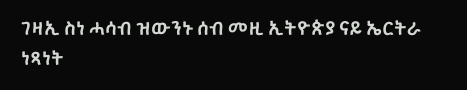ገዛኢ ስነ ሓሳብ ዝውንኑ ሰብ መዚ ኢትዮጵያ ናይ ኤርትራ ነጻነት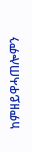ከምዘይዋሓጠሎምን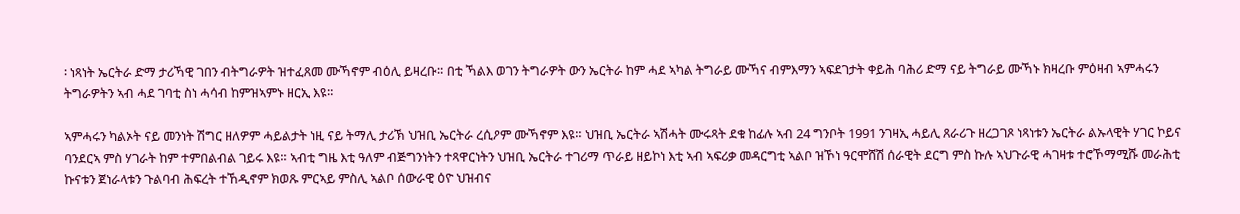፡ ነጻነት ኤርትራ ድማ ታሪኻዊ ገበን ብትግራዎት ዝተፈጸመ ሙኻኖም ብዕሊ ይዛረቡ። በቲ ኻልእ ወገን ትግራዎት ውን ኤርትራ ከም ሓደ ኣካል ትግራይ ሙኻና ብምእማን ኣፍደገታት ቀይሕ ባሕሪ ድማ ናይ ትግራይ ሙኻኑ ክዛረቡ ምዕዛብ ኣምሓሩን ትግራዎትን ኣብ ሓደ ገባቲ ስነ ሓሳብ ከምዝኣምኑ ዘርኢ እዩ።

ኣምሓሩን ካልኦት ናይ መንነት ሽግር ዘለዎም ሓይልታት ነዚ ናይ ትማሊ ታሪኽ ህዝቢ ኤርትራ ረሲዖም ሙኻኖም እዩ። ህዝቢ ኤርትራ ኣሽሓት ሙሩጻት ደቁ ከፊሉ ኣብ 24 ግንቦት 1991 ንገዛኢ ሓይሊ ጸራሪጉ ዘረጋገጾ ነጻነቱን ኤርትራ ልኡላዊት ሃገር ኮይና ባንደርኣ ምስ ሃገራት ከም ተምበልብል ገይሩ እዩ። ኣብቲ ግዜ እቲ ዓለም ብጅግንነትን ተጻዋርነትን ህዝቢ ኤርትራ ተገሪማ ጥራይ ዘይኮነ እቲ ኣብ ኣፍሪቃ መዳርግቲ ኣልቦ ዝኾነ ዓርሞሸሽ ሰራዊት ደርግ ምስ ኩሉ ኣህጉራዊ ሓገዛቱ ተሮኾማሚሹ መራሕቲ ኩናቱን ጀነራላቱን ጉልባብ ሕፍረት ተኸዲኖም ክወጹ ምርኣይ ምስሊ ኣልቦ ሰውራዊ ዕዮ ህዝብና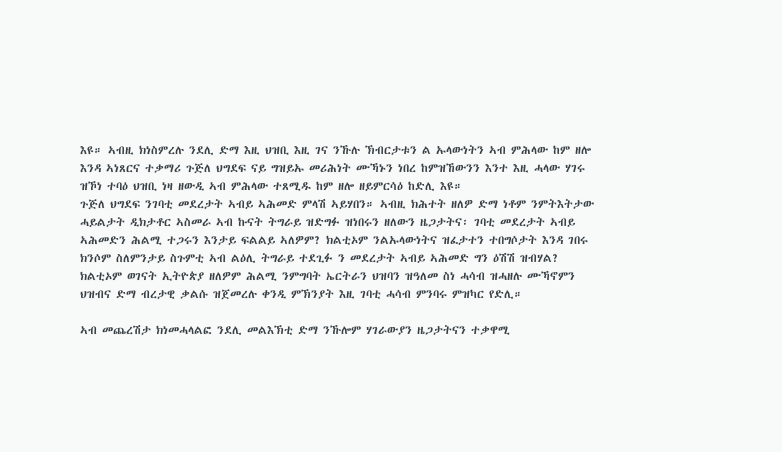እዩ። ኣብዚ ክነስምረሉ ንደሊ ድማ እዚ ህዝቢ እዚ ገና ንኹሉ ኽብርታቱን ል ኡላውነትን ኣብ ምሕላው ከም ዘሎ እንዳ ኣነጸርና ተቃማሪ ጉጅለ ህግደፍ ናይ ግዝይኡ መሪሕነት ሙኻኑን ነበረ ከምዝኸውንን እንተ እዚ ሓላው ሃገሩ ዝኾነ ተባዕ ህዝቢ ነዛ ዘውዲ ኣብ ምሕላው ተጸሚዱ ከም ዘሎ ዘይምርሳዕ ከድሊ እዩ።
ጉጅለ ህግደፍ ንገባቲ መደረታት ኣብይ ኣሕመድ ምላሽ ኣይሃበን። ኣብዚ ክሕተት ዘለዎ ድማ ነቶም ንምትእትታው ሓይልታት ዲክታቶር ኣስመራ ኣብ ኩናት ትግራይ ዝድግፉ ዝነበሩን ዘለውን ዜጋታትና፡ ገባቲ መደረታት ኣብይ ኣሕመድን ሕልሚ ተጋሩን እንታይ ፍልልይ ኣለዎም? ክልቲኦም ንልኡላውነትና ዝፈታተን ተበግሶታት እንዳ ገበሩ ክንሶም ስለምንታይ ስጉምቲ ኣብ ልዕሊ ትግራይ ተደጊፉ ን መደረታት ኣብይ ኣሕመድ ግን ዕሽሽ ዝብሃል? ክልቲኦም ወገናት ኢትዮጵያ ዘለዎም ሕልሚ ንምግባት ኤርትራን ህዝባን ዝዓለመ ስነ ሓሳብ ዝሓዘሉ ሙኻኖምን ህዝብና ድማ ብረታዊ ቃልሱ ዝጀመረሉ ቀንዲ ምኽንያት እዚ ገባቲ ሓሳብ ምንባሩ ምዝካር የድሊ።

ኣብ መጨረሽታ ክነመሓላልፎ ንደሊ መልእኽቲ ድማ ንኹሎም ሃገራውያን ዜጋታትናን ተቃዋሚ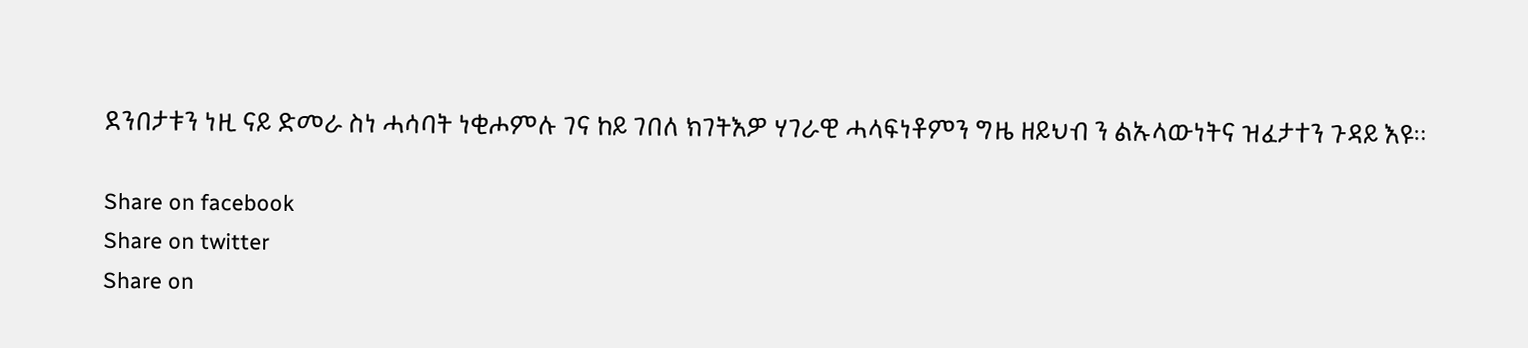ደንበታቱን ነዚ ናይ ድመራ ስነ ሓሳባት ነቂሖምሉ ገና ከይ ገበለ ክገትእዎ ሃገራዊ ሓላፍነቶምን ግዜ ዘይህብ ን ልኡላውነትና ዝፈታተን ጉዳይ እዩ።

Share on facebook
Share on twitter
Share on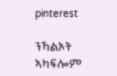pinterest

ንኻልኦት ኣካፍሎም